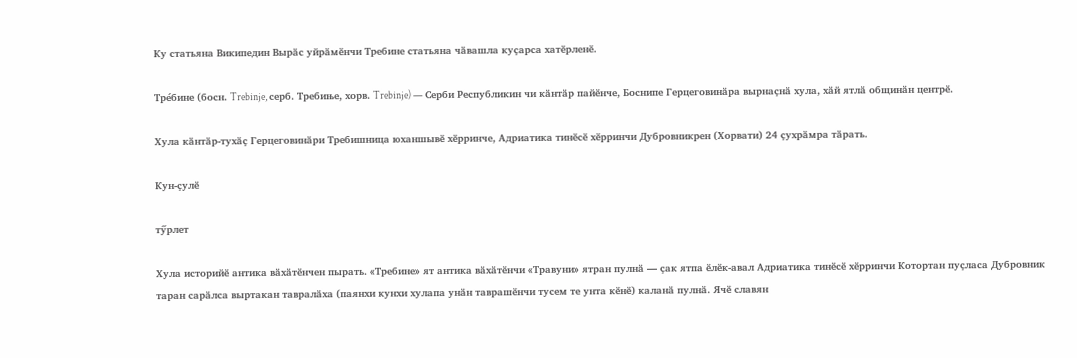Ку статьяна Википедин Вырӑс уйрӑмӗнчи Требине статьяна чӑвашла куҫарса хатӗрленӗ.

Тре́бине (босн. Trebinje, серб. Требиње, хорв. Trebinje) — Серби Республикин чи кӑнтӑр пайӗнче, Боснипе Герцеговинӑра вырнаҫнӑ хула, хӑй ятлӑ общинӑн центрӗ.

Хула кӑнтӑр-тухӑҫ Герцеговинӑри Требишница юханшывӗ хӗрринче, Адриатика тинӗсӗ хӗрринчи Дубровникрен (Хорвати) 24 ҫухрӑмра тӑрать.

Кун-ҫулӗ

тӳрлет

Хула историйӗ антика вӑхӑтӗнчен пырать. «Требине» ят антика вӑхӑтӗнчи «Травуни» ятран пулнӑ — ҫак ятпа ӗлӗк-авал Адриатика тинӗсӗ хӗрринчи Котортан пуҫласа Дубровник таран сарӑлса выртакан тавралӑха (паянхи кунхи хулапа унӑн таврашӗнчи тусем те унта кӗнӗ) каланӑ пулнӑ. Ячӗ славян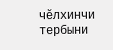чӗлхинчи тербыни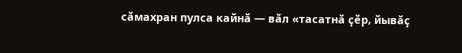сӑмахран пулса кайнӑ — вӑл «тасатнӑ ҫӗр, йывӑҫ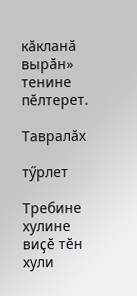кӑкланӑ вырӑн» тенине пӗлтерет.

Тавралӑх

тӳрлет

Требине хулине виҫӗ тӗн хули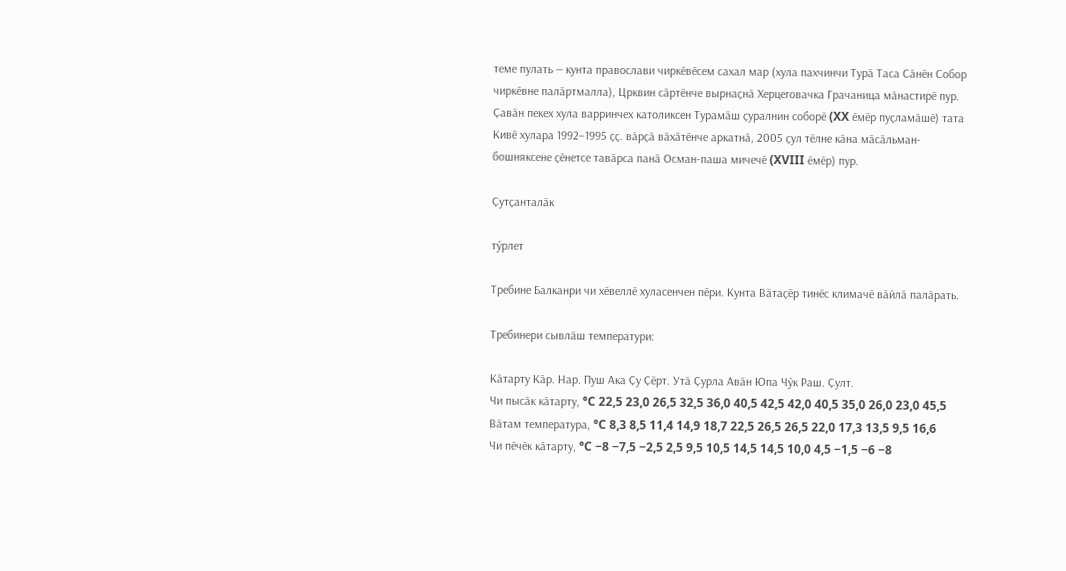теме пулать — кунта православи чиркӗвӗсем сахал мар (хула пахчинчи Турӑ Таса Сӑнӗн Собор чиркӗвне палӑртмалла), Црквин сӑртӗнче вырнаҫнӑ Херцеговачка Грачаница мӑнастирӗ пур. Ҫавӑн пекех хула варринчех католиксен Турамӑш ҫуралнин соборӗ (XX ӗмӗр пуҫламӑшӗ) тата Кивӗ хулара 1992–1995 ҫҫ. вӑрҫӑ вӑхӑтӗнче аркатнӑ, 2005 ҫул тӗлне кӑна мӑсӑльман-бошняксене ҫӗнетсе тавӑрса панӑ Осман-паша мичечӗ (XVIII ӗмӗр) пур.

Ҫутҫанталӑк

тӳрлет

Требине Балканри чи хӗвеллӗ хуласенчен пӗри. Кунта Вӑтаҫӗр тинӗс климачӗ вӑйлӑ палӑрать.

Требинери сывлӑш температури:

Кӑтарту Кӑр. Нар. Пуш Ака Ҫу Ҫӗрт. Утӑ Ҫурла Авӑн Юпа Чӳк Раш. Ҫулт.
Чи пысӑк кӑтарту, °C 22,5 23,0 26,5 32,5 36,0 40,5 42,5 42,0 40,5 35,0 26,0 23,0 45,5
Вӑтам температура, °C 8,3 8,5 11,4 14,9 18,7 22,5 26,5 26,5 22,0 17,3 13,5 9,5 16,6
Чи пӗчӗк кӑтарту, °C −8 −7,5 −2,5 2,5 9,5 10,5 14,5 14,5 10,0 4,5 −1,5 −6 −8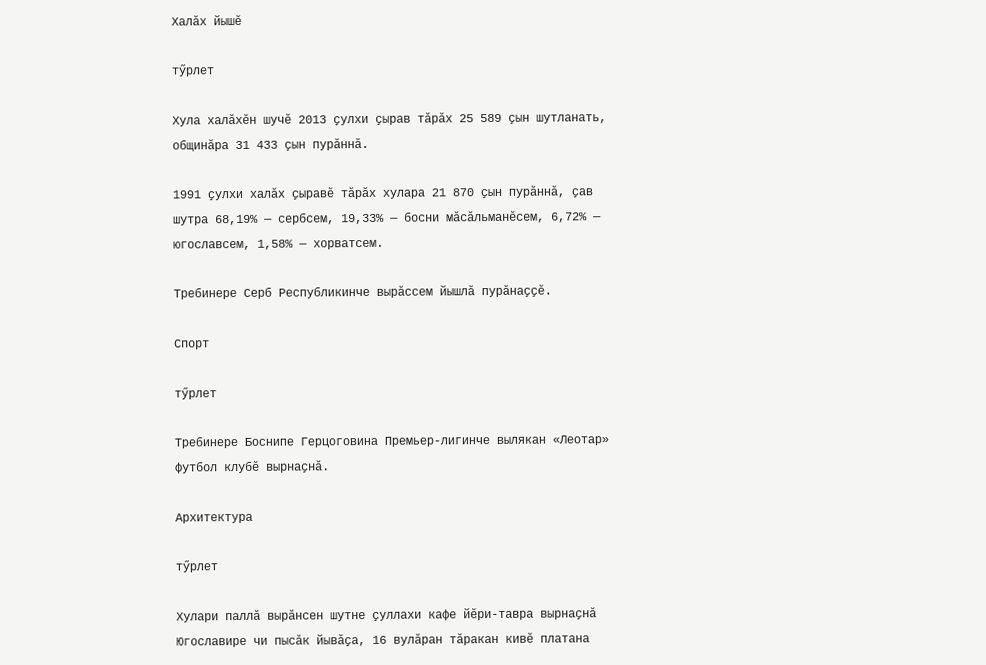Халӑх йышӗ

тӳрлет

Хула халӑхӗн шучӗ 2013 ҫулхи ҫырав тӑрӑх 25 589 ҫын шутланать, общинӑра 31 433 ҫын пурӑннӑ.

1991 ҫулхи халӑх ҫыравӗ тӑрӑх хулара 21 870 ҫын пурӑннӑ, ҫав шутра 68,19% — сербсем, 19,33% — босни мӑсӑльманӗсем, 6,72% — югославсем, 1,58% — хорватсем.

Требинере Серб Республикинче вырӑссем йышлӑ пурӑнаҫҫӗ.

Спорт

тӳрлет

Требинере Боснипе Герцоговина Премьер-лигинче вылякан «Леотар» футбол клубӗ вырнаҫнӑ.

Архитектура

тӳрлет

Хулари паллӑ вырӑнсен шутне ҫуллахи кафе йӗри-тавра вырнаҫнӑ Югославире чи пысӑк йывӑҫа, 16 вулӑран тӑракан кивӗ платана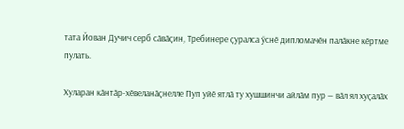тата Йован Дучич серб сӑвӑҫин, Требинере ҫуралса ӳснӗ дипломачӗн палӑкне кӗртме пулать.

Хуларан кӑнтӑр-хӗвеланӑҫнелле Пуп уйӗ ятлӑ ту хушшинчи айлӑм пур — вӑл ял хуҫалӑх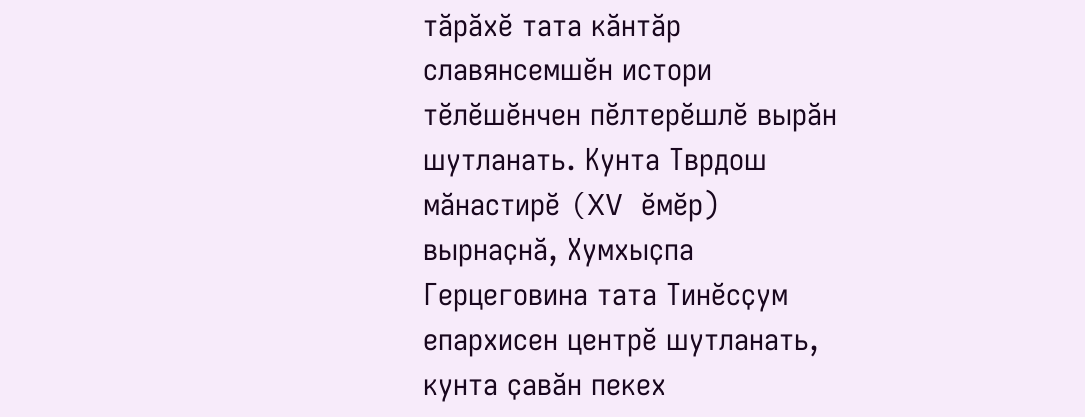тӑрӑхӗ тата кӑнтӑр славянсемшӗн истори тӗлӗшӗнчен пӗлтерӗшлӗ вырӑн шутланать. Кунта Тврдош мӑнастирӗ (XV ӗмӗр) вырнаҫнӑ, Хумхыҫпа Герцеговина тата Тинӗсҫум епархисен центрӗ шутланать, кунта ҫавӑн пекех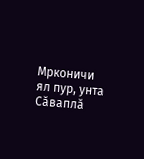Мрконичи ял пур, унта Сӑваплӑ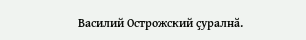Василий Острожский ҫуралнӑ.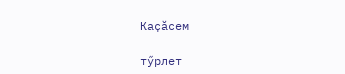Каҫӑсем

тӳрлет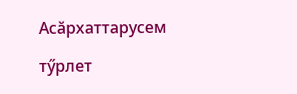Асӑрхаттарусем

тӳрлет